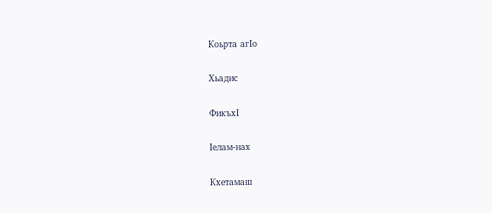Коьрта агIо

Хьадис

ФикъхI

Iелам-нах

Кхетамаш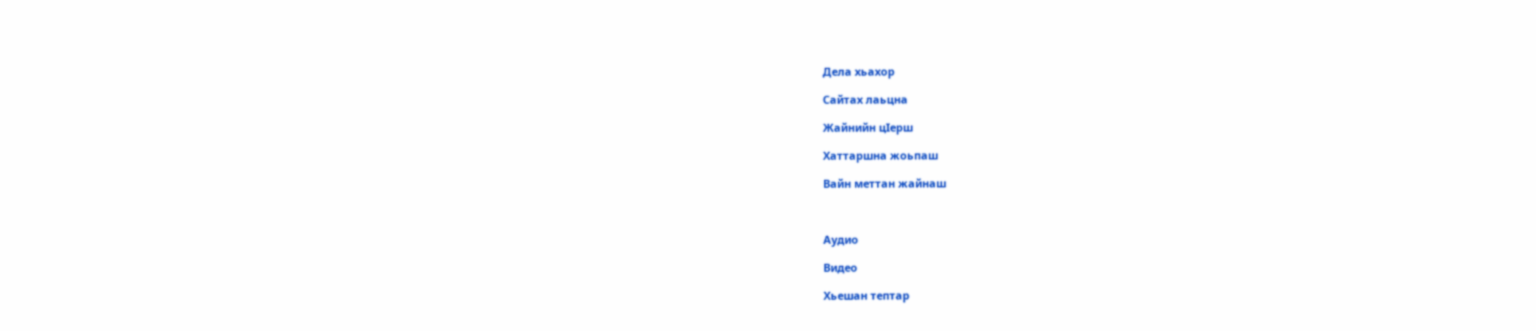Дела хьахор

Сайтах лаьцна

Жайнийн цIерш

Хаттаршна жоьпаш

Вайн меттан жайнаш



Аудио

Видео

Хьешан тептар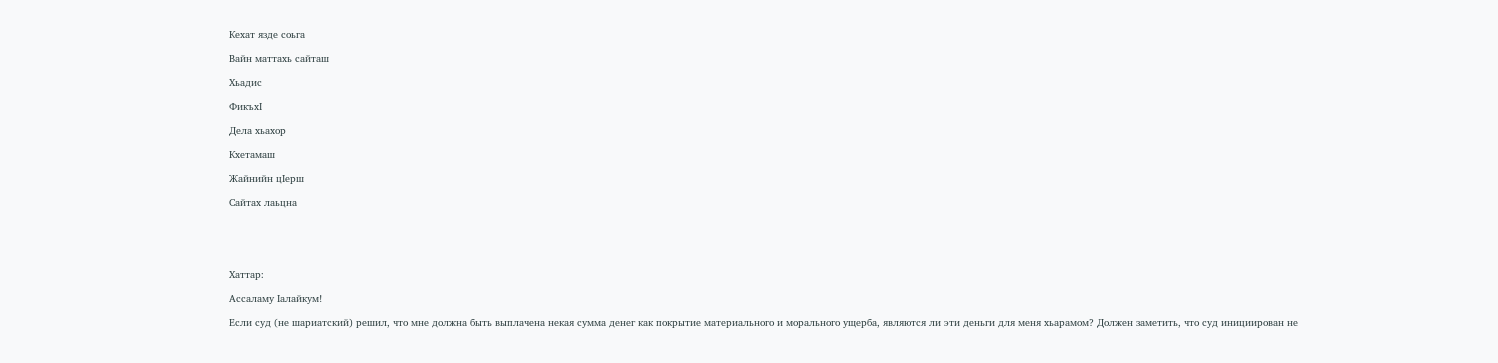Кехат язде соьга

Вайн маттахь сайташ

Хьадис

ФикъхI

Дела хьахор

Кхетамаш

Жайнийн цIерш

Сайтах лаьцна





Хаттар:

Ассаламу Iалайкум!

Если суд (не шариатский) решил, что мне должна быть выплачена некая сумма денег как покрытие материального и морального ущерба, являются ли эти деньги для меня хьарамом? Должен заметить, что суд инициирован не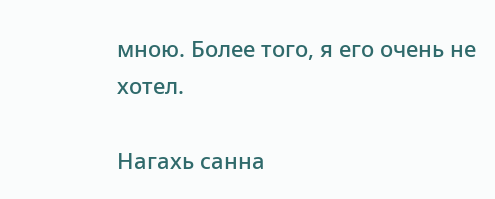мною. Более того, я его очень не хотел.

Нагахь санна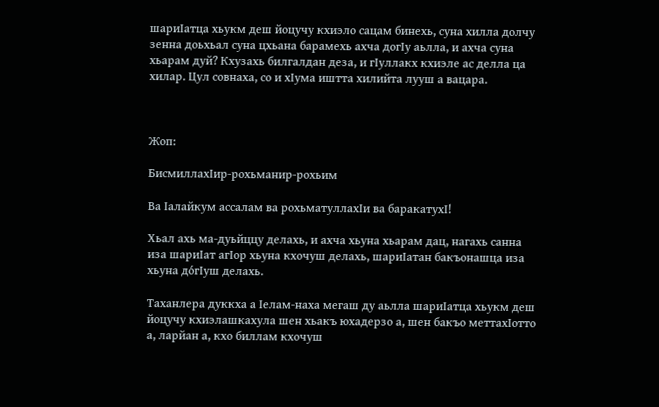шариIатца хьукм деш йоцучу кхиэло сацам бинехь, суна хилла долчу зенна доьхьал суна цхьана барамехь ахча догIу аьлла, и ахча суна хьарам дуй? Кхузахь билгалдан деза, и гIуллакх кхиэле ас делла ца хилар. Цул совнаха, со и хIума иштта хилийта лууш а вацара.



Жоп:

БисмиллахIир-рохьманир-рохьим

Ва Iалайкум ассалам ва рохьматуллахIи ва баракатухI!

Хьал ахь ма-дуьйццу делахь, и ахча хьуна хьарам дац, нагахь санна иза шариIат агIор хьуна кхочуш делахь, шариIатан бакъонашца иза хьуна до́гIуш делахь.

Таханлера дуккха а Iелам-наха мегаш ду аьлла шариIатца хьукм деш йоцучу кхиэлашкахула шен хьакъ юхадерзо а, шен бакъо меттахIотто а, ларйан а, кхо биллам кхочуш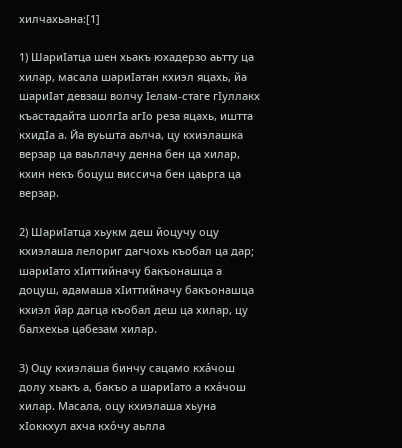хилчахьана:[1]

1) ШариIатца шен хьакъ юхадерзо аьтту ца хилар, масала шариIатан кхиэл яцахь, йа шариIат девзаш волчу Iелам-стаге гIуллакх къастадайта шолгIа агIо реза яцахь, иштта кхидIа а. Йа вуьшта аьлча, цу кхиэлашка верзар ца ваьллачу денна бен ца хилар, кхин некъ боцуш виссича бен цаьрга ца верзар.

2) ШариIатца хьукм деш йоцучу оцу кхиэлаша лелориг дагчохь къобал ца дар; шариIато хIиттийначу бакъонашца а доцуш, адамаша хIиттийначу бакъонашца кхиэл йар дагца къобал деш ца хилар, цу балхехьа цабезам хилар.

3) Оцу кхиэлаша бинчу сацамо кха́чош долу хьакъ а, бакъо а шариIато а кха́чош хилар. Масала, оцу кхиэлаша хьуна хIоккхул ахча кхо́чу аьлла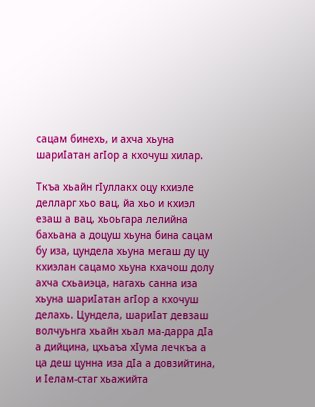сацам бинехь, и ахча хьуна шариIатан агIор а кхочуш хилар.

Ткъа хьайн гIуллакх оцу кхиэле делларг хьо вац, йа хьо и кхиэл езаш а вац, хьоьгара лелийна бахьана а доцуш хьуна бина сацам бу иза, цундела хьуна мегаш ду цу кхиэлан сацамо хьуна кхачош долу ахча схьаиэца, нагахь санна иза хьуна шариIатан агIор а кхочуш делахь. Цундела, шариIат девзаш волчуьнга хьайн хьал ма-дарра дIа а дийцина, цхьаъа хIума лечкъа а ца деш цунна иза дIа а довзийтина, и Iелам-стаг хьажийта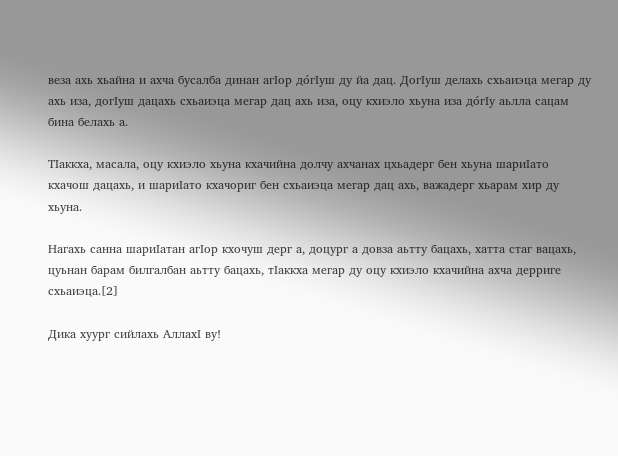веза ахь хьайна и ахча бусалба динан агIор до́гIуш ду йа дац. ДогIуш делахь схьаиэца мегар ду ахь иза, догIуш дацахь схьаиэца мегар дац ахь иза, оцу кхиэло хьуна иза до́гIу аьлла сацам бина белахь а.

ТIаккха, масала, оцу кхиэло хьуна кхачийна долчу ахчанах цхьадерг бен хьуна шариIато кхачош дацахь, и шариIато кхачориг бен схьаиэца мегар дац ахь, важадерг хьарам хир ду хьуна.

Нагахь санна шариIатан агIор кхочуш дерг а, доцург а довза аьтту бацахь, хатта стаг вацахь, цуьнан барам билгалбан аьтту бацахь, тIаккха мегар ду оцу кхиэло кхачийна ахча дерриге схьаиэца.[2]

Дика хуург сийлахь АллахI ву!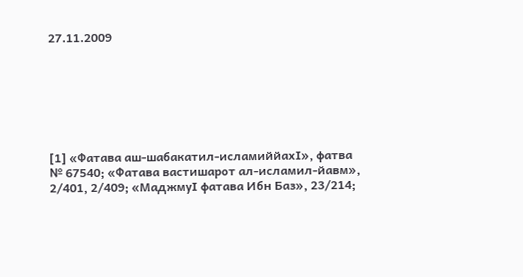27.11.2009







[1] «Фатава аш-шабакатил-исламиййахI», фатва № 67540; «Фатава вастишарот ал-исламил-йавм», 2/401, 2/409; «МаджмуI фатава Ибн Баз», 23/214;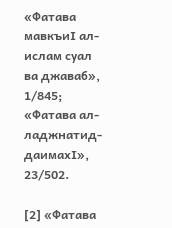«Фатава мавкъиI ал-ислам суал ва джаваб», 1/845; «Фатава ал-ладжнатид-даимахI», 23/502.

[2] «Фатава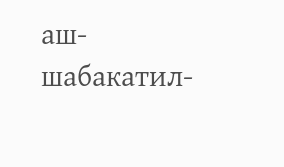аш-шабакатил-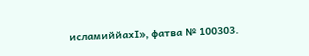исламиййахI», фатва № 100303.